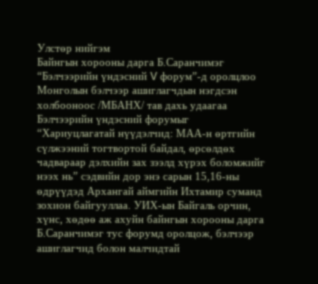Улстөр нийгэм
Байнгын хорооны дарга Б.Саранчимэг “Бэлчээрийн үндэсний V форум”-д оролцлоо
Монголын бэлчээр ашиглагчдын нэгдсэн холбооноос /МБАНХ/ тав дахь удаагаа Бэлчээрийн үндэсний форумыг “Хариуцлагатай нүүдэлчид: МАА-н өртгийн сүлжээний тогтвортой байдал, өрсөлдөх чадвараар дэлхийн зах зээлд хүрэх боломжийг нээх нь” сэдвийн дор энэ сарын 15,16-ны өдрүүдэд Архангай аймгийн Ихтамир суманд зохион байгууллаа. УИХ-ын Байгаль орчин, хүнс, хөдөө аж ахуйн байнгын хорооны дарга Б.Саранчимэг тус форумд оролцож, бэлчээр ашиглагчид болон малчидтай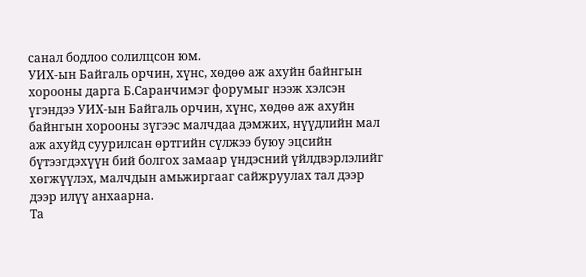санал бодлоо солилцсон юм.
УИХ-ын Байгаль орчин, хүнс, хөдөө аж ахуйн байнгын хорооны дарга Б.Саранчимэг форумыг нээж хэлсэн үгэндээ УИХ-ын Байгаль орчин, хүнс, хөдөө аж ахуйн байнгын хорооны зүгээс малчдаа дэмжих, нүүдлийн мал аж ахуйд суурилсан өртгийн сүлжээ буюу эцсийн бүтээгдэхүүн бий болгох замаар үндэсний үйлдвэрлэлийг хөгжүүлэх, малчдын амьжиргааг сайжруулах тал дээр дээр илүү анхаарна.
Та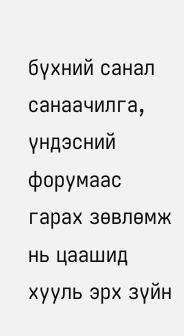бүхний санал санаачилга, үндэсний форумаас гарах зөвлөмж нь цаашид хууль эрх зүйн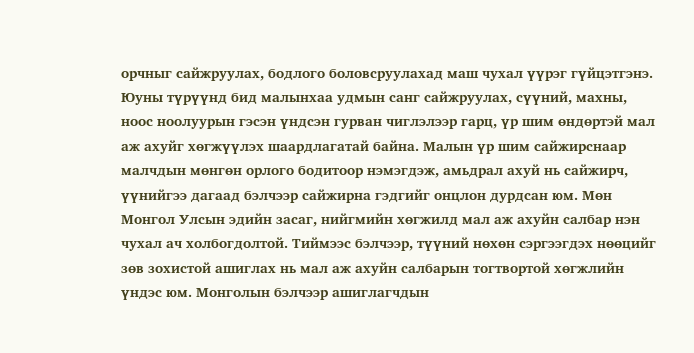орчныг сайжруулах, бодлого боловсруулахад маш чухал үүрэг гүйцэтгэнэ. Юуны түрүүнд бид малынхаа удмын санг сайжруулах, сүүний, махны, ноос ноолуурын гэсэн үндсэн гурван чиглэлээр гарц, үр шим өндөртэй мал аж ахуйг хөгжүүлэх шаардлагатай байна. Малын үр шим сайжирснаар малчдын мөнгөн орлого бодитоор нэмэгдэж, амьдрал ахуй нь сайжирч, үүнийгээ дагаад бэлчээр сайжирна гэдгийг онцлон дурдсан юм. Мөн Монгол Улсын эдийн засаг, нийгмийн хөгжилд мал аж ахуйн салбар нэн чухал ач холбогдолтой. Тиймээс бэлчээр, түүний нөхөн сэргээгдэх нөөцийг зөв зохистой ашиглах нь мал аж ахуйн салбарын тогтвортой хөгжлийн үндэс юм. Монголын бэлчээр ашиглагчдын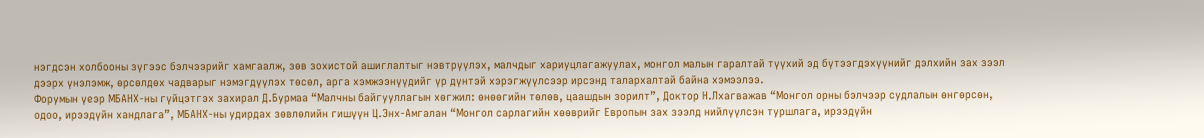нэгдсэн холбооны зүгээс бэлчээрийг хамгаалж, зөв зохистой ашиглалтыг нэвтрүүлэх, малчдыг хариуцлагажуулах, монгол малын гаралтай түүхий эд бүтээгдэхүүнийг дэлхийн зах зээл дээрх үнэлэмж, өрсөлдөх чадварыг нэмэгдүүлэх төсөл, арга хэмжээнүүдийг үр дүнтэй хэрэгжүүлсээр ирсэнд талархалтай байна хэмээлээ.
Форумын үеэр МБАНХ-ны гүйцэтгэх захирал Д.Бурмаа “Малчны байгууллагын хөгжил: өнөөгийн төлөв, цаашдын зорилт”, Доктор Н.Лхагважав “Монгол орны бэлчээр судлалын өнгөрсөн, одоо, ирээдүйн хандлага”, МБАНХ-ны удирдах зөвлөлийн гишүүн Ц.Энх-Амгалан “Монгол сарлагийн хөөврийг Европын зах зээлд нийлүүлсэн туршлага, ирээдүйн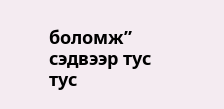боломж” сэдвээр тус тус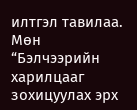илтгэл тавилаа.
Мөн “Бэлчээрийн харилцааг зохицуулах эрх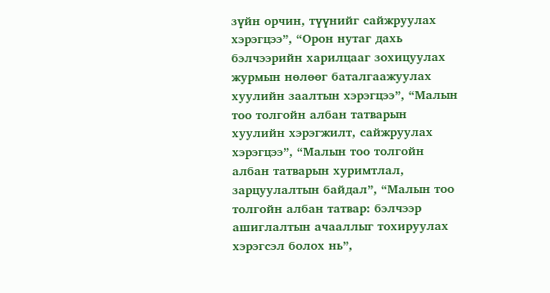зүйн орчин, түүнийг сайжруулах хэрэгцээ”, “Орон нутаг дахь бэлчээрийн харилцааг зохицуулах журмын нөлөөг баталгаажуулах хуулийн заалтын хэрэгцээ”, “Малын тоо толгойн албан татварын хуулийн хэрэгжилт, сайжруулах хэрэгцээ”, “Малын тоо толгойн албан татварын хуримтлал, зарцуулалтын байдал”, “Малын тоо толгойн албан татвар: бэлчээр ашиглалтын ачааллыг тохируулах хэрэгсэл болох нь”,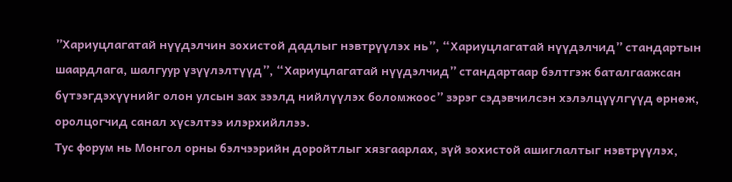”Хариуцлагатай нүүдэлчин зохистой дадлыг нэвтрүүлэх нь”, “Хариуцлагатай нүүдэлчид” стандартын шаардлага, шалгуур үзүүлэлтүүд”, “Хариуцлагатай нүүдэлчид” стандартаар бэлтгэж баталгаажсан бүтээгдэхүүнийг олон улсын зах зээлд нийлүүлэх боломжоос” зэрэг сэдэвчилсэн хэлэлцүүлгүүд өрнөж, оролцогчид санал хүсэлтээ илэрхийллээ.
Тус форум нь Монгол орны бэлчээрийн доройтлыг хязгаарлах, зүй зохистой ашиглалтыг нэвтрүүлэх,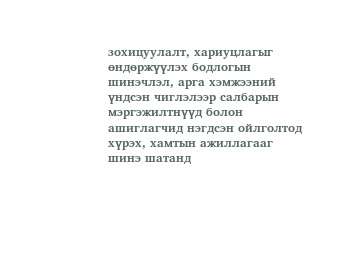зохицуулалт, хариуцлагыг өндөржүүлэх бодлогын шинэчлэл, арга хэмжээний үндсэн чиглэлээр салбарын мэргэжилтнүүд болон ашиглагчид нэгдсэн ойлголтод хүрэх, хамтын ажиллагааг шинэ шатанд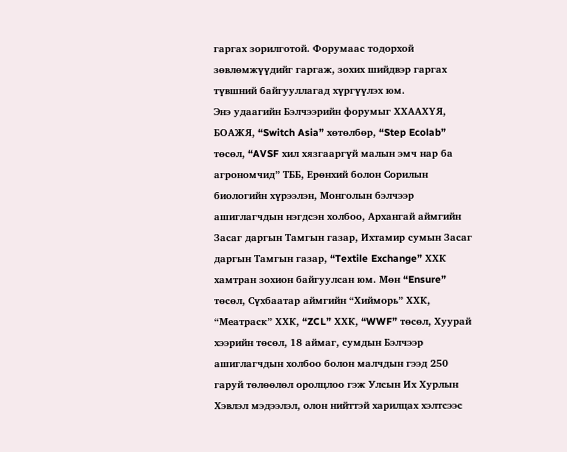гаргах зорилготой. Форумаас тодорхой зөвлөмжүүдийг гаргаж, зохих шийдвэр гаргах түвшний байгууллагад хүргүүлэх юм.
Энэ удаагийн Бэлчээрийн форумыг ХХААХҮЯ, БОАЖЯ, “Switch Asia” хөтөлбөр, “Step Ecolab” төсөл, “AVSF хил хязгааргүй малын эмч нар ба агрономчид” ТББ, Ерөнхий болон Сорилын биологийн хүрээлэн, Монголын бэлчээр ашиглагчдын нэгдсэн холбоо, Архангай аймгийн Засаг даргын Тамгын газар, Ихтамир сумын Засаг даргын Тамгын газар, “Textile Exchange” ХХК хамтран зохион байгуулсан юм. Мөн “Ensure” төсөл, Сүхбаатар аймгийн “Хийморь” ХХК, “Меатраск” ХХК, “ZCL” ХХК, “WWF” төсөл, Хуурай хээрийн төсөл, 18 аймаг, сумдын Бэлчээр ашиглагчдын холбоо болон малчдын гээд 250 гаруй төлөөлөл оролцлоо гэж Улсын Их Хурлын Хэвлэл мэдээлэл, олон нийттэй харилцах хэлтсээс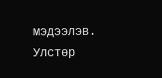мэдээлэв.
Улстөр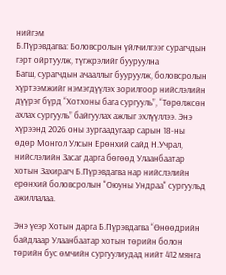нийгэм
Б.Пүрэвдагва: Боловсролын үйлчилгээг сурагчдын гэрт ойртуулж, түгжрэлийг бууруулна
Багш, сурагчдын ачааллыг бууруулж, боловсролын хүртээмжийг нэмэгдүүлэх зорилгоор нийслэлийн дүүрэг бүрд “Хотхоны бага сургууль”, “Төрөлжсөн ахлах сургууль” байгуулах ажлыг эхлүүллээ. Энэ хүрээнд 2026 оны зургаадугаар сарын 18-ны өдөр Монгол Улсын Ерөнхий сайд Н.Учрал, нийслэлийн Засаг дарга бөгөөд Улаанбаатар хотын Захирагч Б.Пүрэвдагва нар нийслэлийн ерөнхий боловсролын "Оюуны Ундраа" сургуульд ажиллалаа.

Энэ үеэр Хотын дарга Б.Пүрэвдагва “Өнөөдрийн байдлаар Улаанбаатар хотын төрийн болон төрийн бус өмчийн сургуулиудад нийт 412 мянга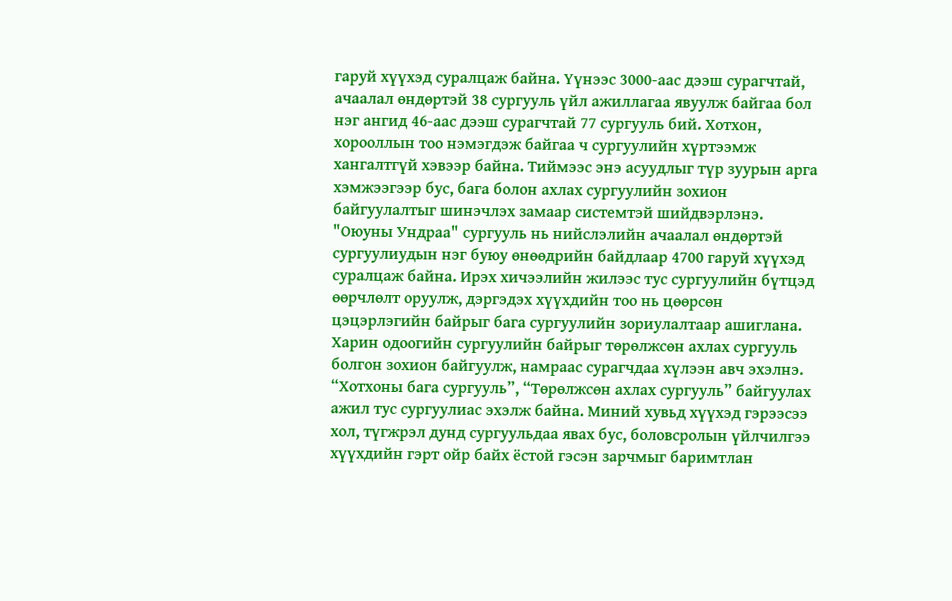гаруй хүүхэд суралцаж байна. Үүнээс 3000-аас дээш сурагчтай, ачаалал өндөртэй 38 сургууль үйл ажиллагаа явуулж байгаа бол нэг ангид 46-аас дээш сурагчтай 77 сургууль бий. Хотхон, хорооллын тоо нэмэгдэж байгаа ч сургуулийн хүртээмж хангалтгүй хэвээр байна. Тиймээс энэ асуудлыг түр зуурын арга хэмжээгээр бус, бага болон ахлах сургуулийн зохион байгуулалтыг шинэчлэх замаар системтэй шийдвэрлэнэ.
"Оюуны Ундраа" сургууль нь нийслэлийн ачаалал өндөртэй сургуулиудын нэг буюу өнөөдрийн байдлаар 4700 гаруй хүүхэд суралцаж байна. Ирэх хичээлийн жилээс тус сургуулийн бүтцэд өөрчлөлт оруулж, дэргэдэх хүүхдийн тоо нь цөөрсөн цэцэрлэгийн байрыг бага сургуулийн зориулалтаар ашиглана. Харин одоогийн сургуулийн байрыг төрөлжсөн ахлах сургууль болгон зохион байгуулж, намраас сурагчдаа хүлээн авч эхэлнэ. “Хотхоны бага сургууль”, “Төрөлжсөн ахлах сургууль” байгуулах ажил тус сургуулиас эхэлж байна. Миний хувьд хүүхэд гэрээсээ хол, түгжрэл дунд сургуульдаа явах бус, боловсролын үйлчилгээ хүүхдийн гэрт ойр байх ёстой гэсэн зарчмыг баримтлан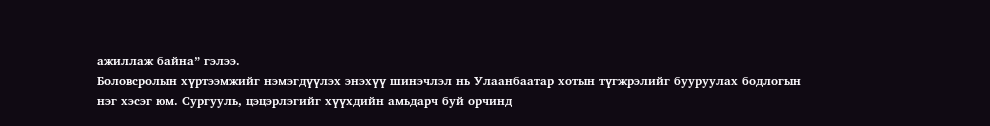ажиллаж байна” гэлээ.
Боловсролын хүртээмжийг нэмэгдүүлэх энэхүү шинэчлэл нь Улаанбаатар хотын түгжрэлийг бууруулах бодлогын нэг хэсэг юм. Сургууль, цэцэрлэгийг хүүхдийн амьдарч буй орчинд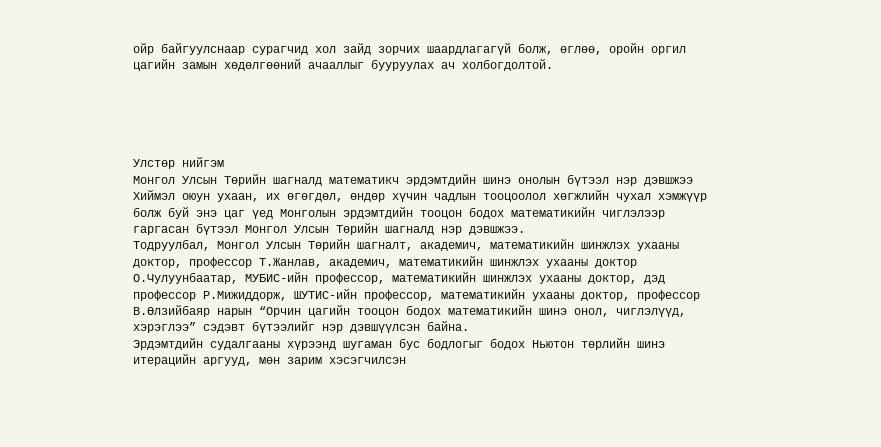ойр байгуулснаар сурагчид хол зайд зорчих шаардлагагүй болж, өглөө, оройн оргил цагийн замын хөдөлгөөний ачааллыг бууруулах ач холбогдолтой.





Улстөр нийгэм
Монгол Улсын Төрийн шагналд математикч эрдэмтдийн шинэ онолын бүтээл нэр дэвшжээ
Хиймэл оюун ухаан, их өгөгдөл, өндөр хүчин чадлын тооцоолол хөгжлийн чухал хэмжүүр болж буй энэ цаг үед Монголын эрдэмтдийн тооцон бодох математикийн чиглэлээр гаргасан бүтээл Монгол Улсын Төрийн шагналд нэр дэвшжээ.
Тодруулбал, Монгол Улсын Төрийн шагналт, академич, математикийн шинжлэх ухааны доктор, профессор Т.Жанлав, академич, математикийн шинжлэх ухааны доктор О.Чулуунбаатар, МУБИС-ийн профессор, математикийн шинжлэх ухааны доктор, дэд профессор Р.Мижиддорж, ШУТИС-ийн профессор, математикийн ухааны доктор, профессор В.Өлзийбаяр нарын “Орчин цагийн тооцон бодох математикийн шинэ онол, чиглэлүүд, хэрэглээ” сэдэвт бүтээлийг нэр дэвшүүлсэн байна.
Эрдэмтдийн судалгааны хүрээнд шугаман бус бодлогыг бодох Ньютон төрлийн шинэ итерацийн аргууд, мөн зарим хэсэгчилсэн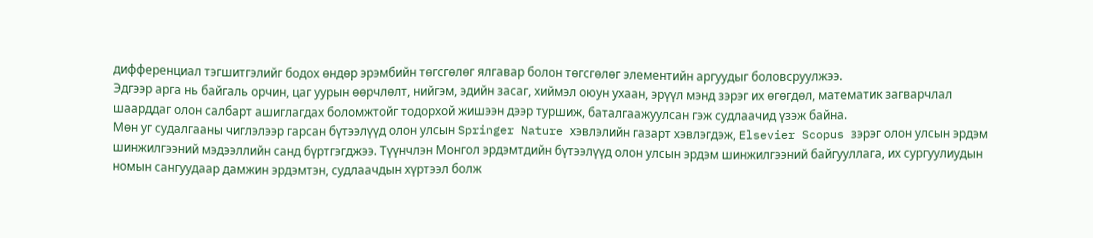дифференциал тэгшитгэлийг бодох өндөр эрэмбийн төгсгөлөг ялгавар болон төгсгөлөг элементийн аргуудыг боловсруулжээ.
Эдгээр арга нь байгаль орчин, цаг уурын өөрчлөлт, нийгэм, эдийн засаг, хиймэл оюун ухаан, эрүүл мэнд зэрэг их өгөгдөл, математик загварчлал шаарддаг олон салбарт ашиглагдах боломжтойг тодорхой жишээн дээр туршиж, баталгаажуулсан гэж судлаачид үзэж байна.
Мөн уг судалгааны чиглэлээр гарсан бүтээлүүд олон улсын Springer Nature хэвлэлийн газарт хэвлэгдэж, Elsevier Scopus зэрэг олон улсын эрдэм шинжилгээний мэдээллийн санд бүртгэгджээ. Түүнчлэн Монгол эрдэмтдийн бүтээлүүд олон улсын эрдэм шинжилгээний байгууллага, их сургуулиудын номын сангуудаар дамжин эрдэмтэн, судлаачдын хүртээл болж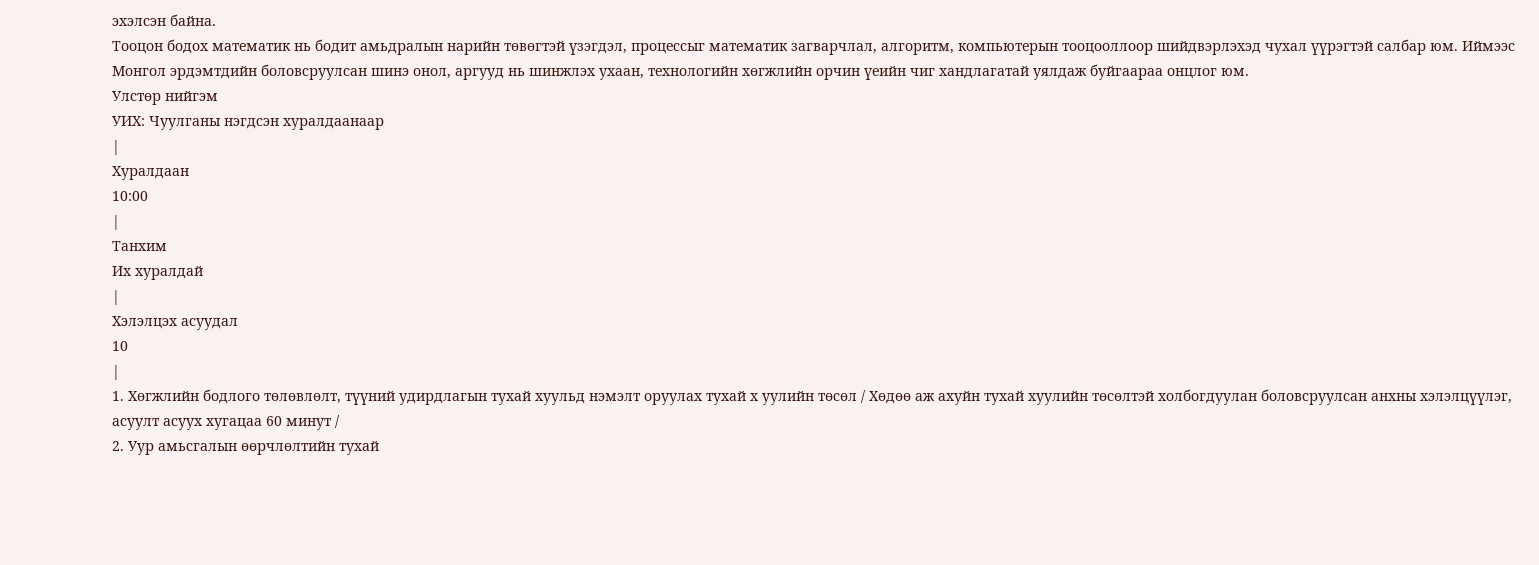эхэлсэн байна.
Тооцон бодох математик нь бодит амьдралын нарийн төвөгтэй үзэгдэл, процессыг математик загварчлал, алгоритм, компьютерын тооцооллоор шийдвэрлэхэд чухал үүрэгтэй салбар юм. Иймээс Монгол эрдэмтдийн боловсруулсан шинэ онол, аргууд нь шинжлэх ухаан, технологийн хөгжлийн орчин үеийн чиг хандлагатай уялдаж буйгаараа онцлог юм.
Улстөр нийгэм
УИХ: Чуулганы нэгдсэн хуралдаанаар
|
Хуралдаан
10:00
|
Танхим
Их хуралдай
|
Хэлэлцэх асуудал
10
|
1. Хөгжлийн бодлого төлөвлөлт, түүний удирдлагын тухай хуульд нэмэлт оруулах тухай х уулийн төсөл / Хөдөө аж ахуйн тухай хуулийн төсөлтэй холбогдуулан боловсруулсан анхны хэлэлцүүлэг, асуулт асуух хугацаа 60 минут /
2. Уур амьсгалын өөрчлөлтийн тухай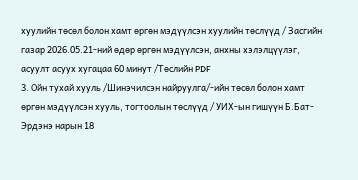хуулийн төсөл болон хамт өргөн мэдүүлсэн хуулийн төслүүд / Засгийн газар 2026.05.21-ний өдөр өргөн мэдүүлсэн, анхны хэлэлцүүлэг, асуулт асуух хугацаа 60 минут /Төслийн PDF
3. Ойн тухай хууль /Шинэчилсэн найруулга/-ийн төсөл болон хамт өргөн мэдүүлсэн хууль, тогтоолын төслүүд / УИХ-ын гишүүн Б.Бат-Эрдэнэ нарын 18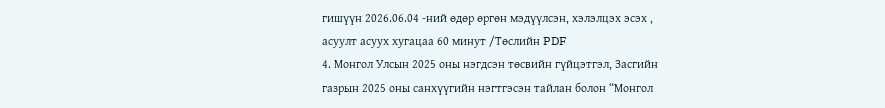гишүүн 2026.06.04 -ний өдөр өргөн мэдүүлсэн, хэлэлцэх эсэх , асуулт асуух хугацаа 60 минут /Төслийн PDF
4. Монгол Улсын 2025 оны нэгдсэн төсвийн гүйцэтгэл, Засгийн газрын 2025 оны санхүүгийн нэгтгэсэн тайлан болон “Монгол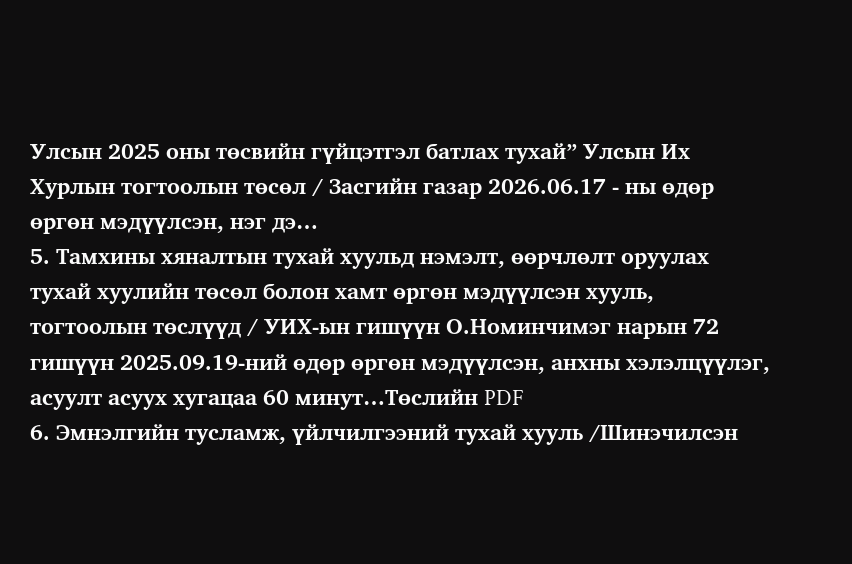Улсын 2025 оны төсвийн гүйцэтгэл батлах тухай” Улсын Их Хурлын тогтоолын төсөл / Засгийн газар 2026.06.17 - ны өдөр өргөн мэдүүлсэн, нэг дэ…
5. Тамхины хяналтын тухай хуульд нэмэлт, өөрчлөлт оруулах тухай хуулийн төсөл болон хамт өргөн мэдүүлсэн хууль, тогтоолын төслүүд / УИХ-ын гишүүн О.Номинчимэг нарын 72 гишүүн 2025.09.19-ний өдөр өргөн мэдүүлсэн, анхны хэлэлцүүлэг, асуулт асуух хугацаа 60 минут…Төслийн PDF
6. Эмнэлгийн тусламж, үйлчилгээний тухай хууль /Шинэчилсэн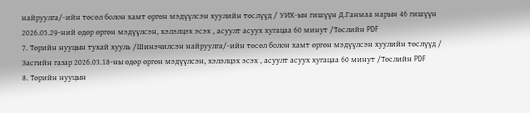найруулга/-ийн төсөл болон хамт өргөн мэдүүлсэн хуулийн төслүүд / УИХ-ын гишүүн Д.Ганмаа нарын 46 гишүүн 2026.05.29-ний өдөр өргөн мэдүүлсэн, хэлэлцэх эсэх , асуулт асуух хугацаа 60 минут /Төслийн PDF
7. Төрийн нууцын тухай хууль /Шинэчилсэн найруулга/-ийн төсөл болон хамт өргөн мэдүүлсэн хуулийн төслүүд / Засгийн газар 2026.03.18-ны өдөр өргөн мэдүүлсэн, хэлэлцэх эсэх , асуулт асуух хугацаа 60 минут /Төслийн PDF
8. Төрийн нууцын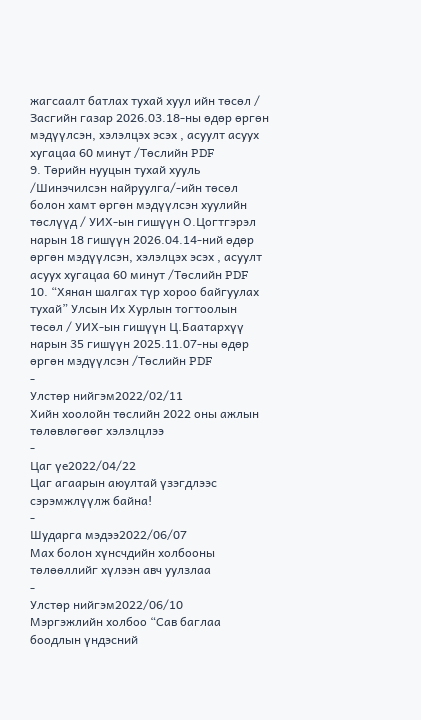жагсаалт батлах тухай хуул ийн төсөл / Засгийн газар 2026.03.18-ны өдөр өргөн мэдүүлсэн, хэлэлцэх эсэх , асуулт асуух хугацаа 60 минут /Төслийн PDF
9. Төрийн нууцын тухай хууль /Шинэчилсэн найруулга/-ийн төсөл болон хамт өргөн мэдүүлсэн хуулийн төслүүд / УИХ-ын гишүүн О.Цогтгэрэл нарын 18 гишүүн 2026.04.14-ний өдөр өргөн мэдүүлсэн, хэлэлцэх эсэх , асуулт асуух хугацаа 60 минут /Төслийн PDF
10. “Хянан шалгах түр хороо байгуулах тухай” Улсын Их Хурлын тогтоолын төсөл / УИХ-ын гишүүн Ц.Баатархүү нарын 35 гишүүн 2025.11.07-ны өдөр өргөн мэдүүлсэн /Төслийн PDF
-
Улстөр нийгэм2022/02/11
Хийн хоолойн төслийн 2022 оны ажлын төлөвлөгөөг хэлэлцлээ
-
Цаг үе2022/04/22
Цаг агаарын аюултай үзэгдлээс сэрэмжлүүлж байна!
-
Шударга мэдээ2022/06/07
Мах болон хүнсчдийн холбооны төлөөллийг хүлээн авч уулзлаа
-
Улстөр нийгэм2022/06/10
Мэргэжлийн холбоо “Сав баглаа боодлын үндэсний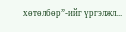хөтөлбөр”-ийг үргэлжл...